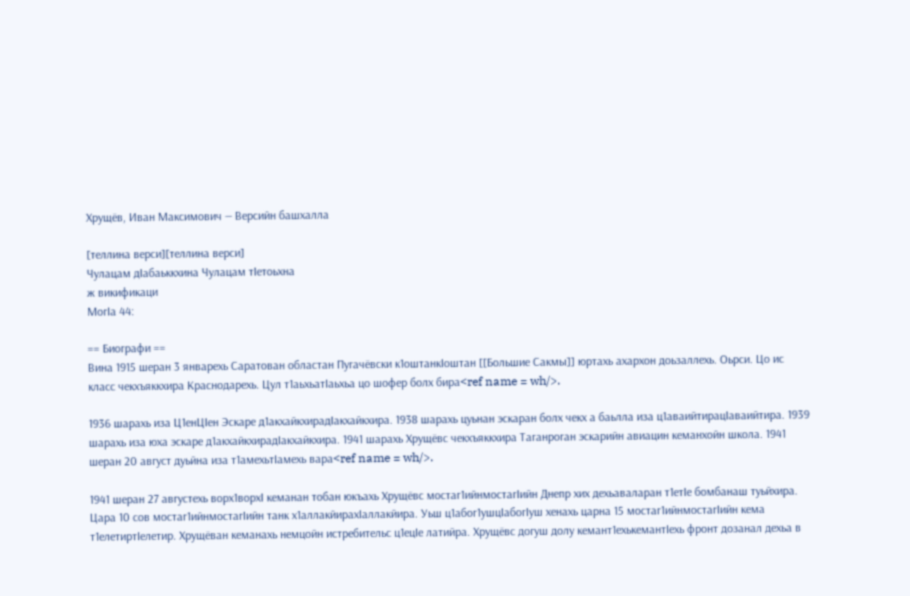Хрущёв, Иван Максимович — Версийн башхалла

[теллина верси][теллина верси]
Чулацам дӀабаьккхина Чулацам тӀетоьхна
ж викификаци
МогӀа 44:

== Биографи ==
Вина 1915 шеран 3 январехь Саратован областан Пугачёвски к1оштанкӀоштан [[Большие Сакмы]] юртахь ахархон доьзаллехь. Оьрси. Цо ис класс чекхъяккхира Краснодарехь. Цул т1аьхьатӀаьхьа цо шофер болх бира<ref name = wh/>.

1936 шарахь иза Ц1енЦӀен Эскаре д1акхайкхирадӀакхайкхира. 1938 шарахь цуьнан эскаран болх чекх а баьлла иза ц1аваийтирацӀаваийтира. 1939 шарахь иза юха эскаре д1акхайкхирадӀакхайкхира. 1941 шарахь Хрущёвс чекхъяккхира Таганроган эскарийн авиацин кеманхойн школа. 1941 шеран 20 август дуьйна иза т1амехьтӀамехь вара<ref name = wh/>.

1941 шеран 27 августехь ворх1ворхӀ кеманан тобан юкъахь Хрущёвс мостаг1ийнмостагӀийн Днепр хих дехьаваларан т1етӀе бомбанаш туьйхира. Цара 10 сов мостаг1ийнмостагӀийн танк х1аллакйирахӀаллакйира. Уьш ц1абог1ушцӀабогӀуш хенахь царна 15 мостаг1ийнмостагӀийн кема т1елетиртӀелетир. Хрущёван кеманахь немцойн истребительс ц1ецӀе латийра. Хрущёвс догуш долу кемант1ехькемантӀехь фронт дозанал дехьа в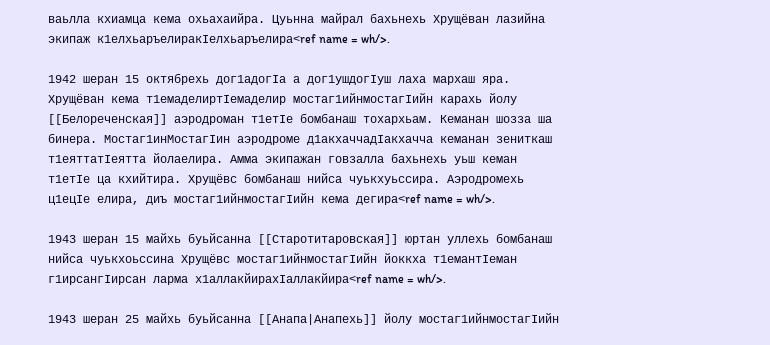ваьлла кхиамца кема охьахаийра. Цуьнна майрал бахьнехь Хрущёван лазийна экипаж к1елхьаръелиракӀелхьаръелира<ref name = wh/>.

1942 шеран 15 октябрехь дог1адогӀа а дог1ушдогӀуш лаха мархаш яра. Хрущёван кема т1емаделиртӀемаделир мостаг1ийнмостагӀийн карахь йолу [[Белореченская]] аэродроман т1етӀе бомбанаш тохархьам. Кеманан шозза ша бинера. Мостаг1инМостагӀин аэродроме д1акхаччадӀакхачча кеманан зениткаш т1еяттатӀеятта йолаелира. Амма экипажан говзалла бахьнехь уьш кеман т1етӀе ца кхийтира. Хрущёвс бомбанаш нийса чуькхуьссира. Аэродромехь ц1ецӀе елира, диъ мостаг1ийнмостагӀийн кема дегира<ref name = wh/>.

1943 шеран 15 майхь буьйсанна [[Старотитаровская]] юртан уллехь бомбанаш нийса чуькхоьссина Хрущёвс мостаг1ийнмостагӀийн йоккха т1емантӀеман г1ирсангӀирсан ларма х1аллакйирахӀаллакйира<ref name = wh/>.

1943 шеран 25 майхь буьйсанна [[Анапа|Анапехь]] йолу мостаг1ийнмостагӀийн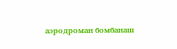аэродроман бомбанаш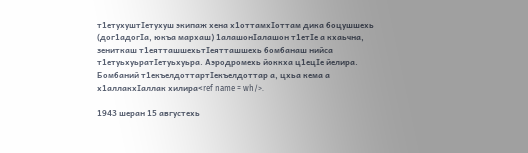т1етухуштӀетухуш экипаж хена х1оттамхӀоттам дика боцушшехь (дог1адогӀа, юкъа мархаш) 1алашонӀалашон т1етӀе а кхаьчна, зениткаш т1еятташшехьтӀеятташшехь бомбанаш нийса т1етуьхуьратӀетуьхуьра. Аэродромехь йоккха ц1ецӀе йелира. Бомбаний т1екъелдоттартӀекъелдоттар а, цхьа кема а х1аллакхӀаллак хилира<ref name = wh/>.

1943 шеран 15 августехь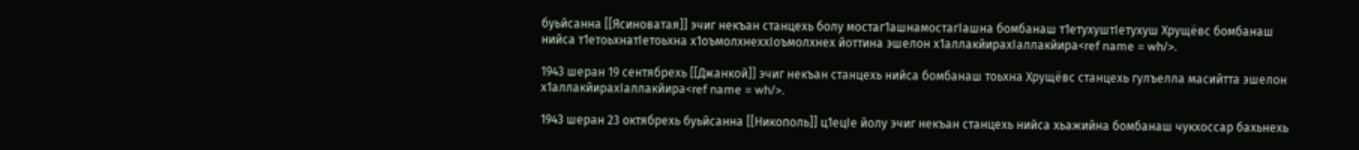буьйсанна [[Ясиноватая]] эчиг некъан станцехь болу мостаг1ашнамостагӀашна бомбанаш т1етухуштӀетухуш Хрущёвс бомбанаш нийса т1етоьхнатӀетоьхна х1оъмолхнеххӀоъмолхнех йоттина эшелон х1аллакйирахӀаллакйира<ref name = wh/>.

1943 шеран 19 сентябрехь [[Джанкой]] эчиг некъан станцехь нийса бомбанаш тоьхна Хрущёвс станцехь гулъелла масийтта эшелон х1аллакйирахӀаллакйира<ref name = wh/>.

1943 шеран 23 октябрехь буьйсанна [[Никополь]] ц1ецӀе йолу эчиг некъан станцехь нийса хьажийна бомбанаш чукхоссар бахьнехь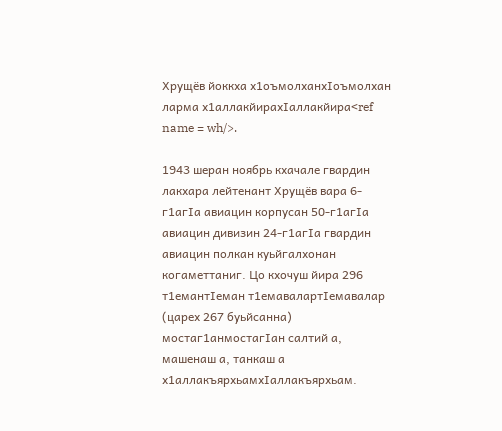Хрущёв йоккха х1оъмолханхӀоъмолхан ларма х1аллакйирахӀаллакйира<ref name = wh/>.

1943 шеран ноябрь кхачале гвардин лакхара лейтенант Хрущёв вара 6-г1агӀа авиацин корпусан 50-г1агӀа авиацин дивизин 24-г1агӀа гвардин авиацин полкан куьйгалхонан когаметтаниг. Цо кхочуш йира 296 т1емантӀеман т1емавалартӀемавалар (царех 267 буьйсанна) мостаг1анмостагӀан салтий а, машенаш а, танкаш а х1аллакъярхьамхӀаллакъярхьам.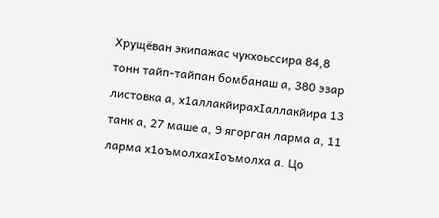Хрущёван экипажас чукхоьссира 84,8 тонн тайп-тайпан бомбанаш а, 380 эзар листовка а, х1аллакйирахӀаллакйира 13 танк а, 27 маше а, 9 ягорган ларма а, 11 ларма х1оъмолхахӀоъмолха а. Цо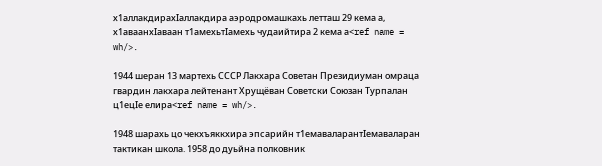х1аллакдирахӀаллакдира аэродромашкахь летташ 29 кема а, х1аваанхӀаваан т1амехьтӀамехь чудаийтира 2 кема а<ref name = wh/>.

1944 шеран 13 мартехь СССР Лакхара Советан Президиуман омраца гвардин лакхара лейтенант Хрущёван Советски Союзан Турпалан ц1ецӀе елира<ref name = wh/>.

1948 шарахь цо чекхъяккхира эпсарийн т1емаваларантӀемаваларан тактикан школа. 1958 до дуьйна полковник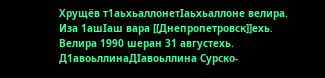Хрущёв т1аьхьаллонетӀаьхьаллоне велира. Иза 1ашӀаш вара [[Днепропетровск]]ехь. Велира 1990 шеран 31 августехь. Д1авоьллинаДӀавоьллина Сурско-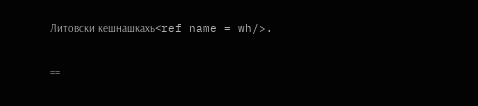Литовски кешнашкахь<ref name = wh/>.

==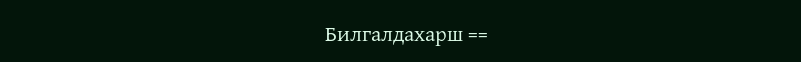Билгалдахарш ==